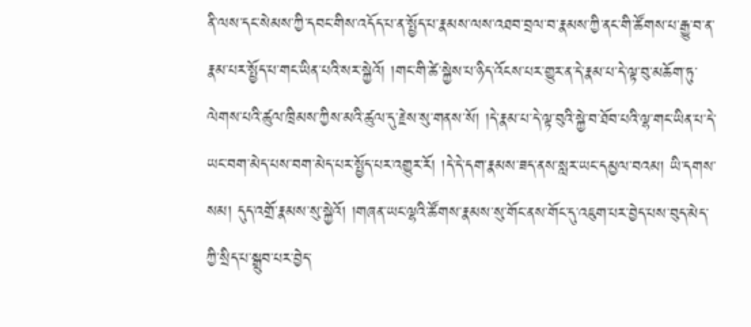ནི་ལས་དང་སེམས་ཀྱི་དབང་གིས་འདོད་པ་ན་སྤྱོད་པ་རྣམས་ལས་འཐབ་བྲལ་བ་རྣམས་ཀྱི་ནང་གི་ཚོགས་པ་རྒྱུ་བ་ན་རྣམ་པར་སྤྱོད་པ་གང་ཡིན་པའི་སར་སྐྱེའོ། །གང་གི་ཚེ་སྐྱེས་པ་ཉིད་འོངས་པར་གྱུར་ན་དེ་རྣམ་པ་དེ་ལྟ་བུ་མཆོག་ཏུ་ལེགས་པའི་ཚུལ་ཁྲིམས་ཀྱིས་མའི་ཚུལ་དུ་རྗེས་སུ་གནས་སོ། །དེ་རྣམ་པ་དེ་ལྟ་བུའི་སྐྱེ་བ་ཐོབ་པའི་ལྷ་གང་ཡིན་པ་དེ་ཡང་བག་མེད་པས་བག་མེད་པར་སྤྱོད་པར་འགྱུར་རོ། །དེ་དེ་དག་རྣམས་ཟད་ནས་སླར་ཡང་དམྱལ་བའམ། ཡི་དགས་སམ། དུད་འགྲོ་རྣམས་སུ་སྐྱེའོ། །གཞན་ཡང་ལྷའི་ཚོགས་རྣམས་སུ་གོང་ནས་གོང་དུ་འཇུག་པར་བྱེད་པས་བུད་མེད་ཀྱི་སྲིད་པ་སྒྲུབ་པར་བྱེད་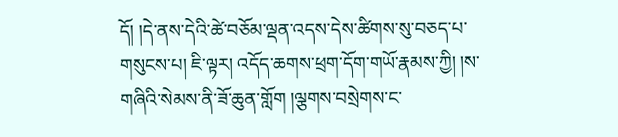དོ། །དེ་ནས་དེའི་ཚེ་བཅོམ་ལྡན་འདས་དེས་ཚིགས་སུ་བཅད་པ་གསུངས་པ། ཇི་ལྟར། འདོད་ཆགས་ཕྲག་དོག་གཡོ་རྣམས་ཀྱི། །ས་གཞིའི་སེམས་ནི་ཟོ་ཆུན་གློག །ལྕགས་བསྲེགས་ང་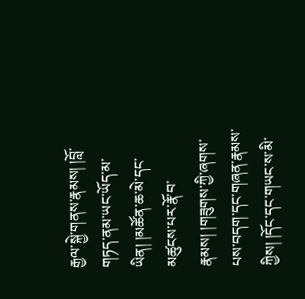རྒྱལ་སྐྱེ་གནས་རྣམས། །བློ་གཏད་ནམ་ཡང་ཡོད་མ་ཡིན། །མཚོན་ཆ་མེ་དང་མཚུངས་པར་རྣོ་བ་རྣམས། །གཟུགས་ཀྱི་ཞགས་པས་བདག་དང་གཞན་རྣམས་ཀྱིས། །དོང་དང་གཡང་ས་མི་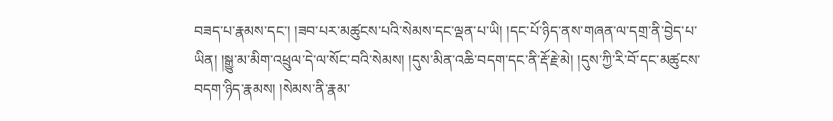བཟད་པ་རྣམས་དང་། །ཟབ་པར་མཚུངས་པའི་སེམས་དང་ལྡན་པ་ཡི། །དང་པོ་ཉིད་ནས་གཞན་ལ་དགྲ་ནི་བྱེད་པ་ཡིན། །སྒྱུ་མ་མིག་འཕྲུལ་དེ་ལ་སོང་བའི་སེམས། །དུས་མིན་འཆི་བདག་དང་ནི་རྡོ་རྗེ་མེ། །དུས་ཀྱི་རི་བོ་དང་མཚུངས་བདག་ཉིད་རྣམས། །སེམས་ནི་རྣམ་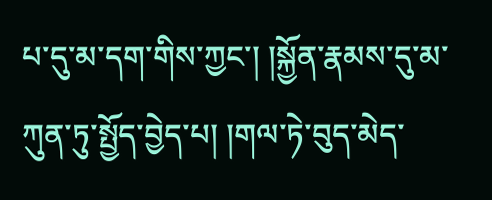པ་དུ་མ་དག་གིས་ཀྱང་། །སྐྱོན་རྣམས་དུ་མ་ཀུན་ཏུ་སྤྱོད་བྱེད་པ། །གལ་ཏེ་བུད་མེད་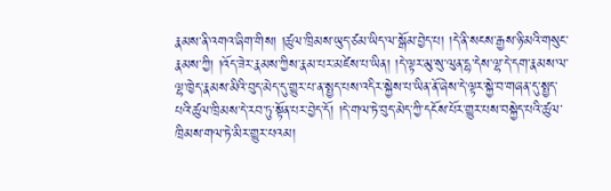རྣམས་ནི་འགའ་ཞིག་གིས། །ཚུལ་ཁྲིམས་ཡུད་ཙམ་ཡིད་ལ་སྒོམ་བྱེད་པ། །དེ་ནི་སངས་རྒྱས་ཉི་མའི་གསུང་རྣམས་ཀྱི། །འོད་ཟེར་རྣམས་ཀྱིས་རྣམ་པར་མཛེས་པ་ཡིན། །དེ་ལྟར་མུ་སུ་ལུན་དྷ་དེས་ལྷ་དེ་དག་རྣམས་ལ་ལྷ་ཁྱེད་རྣམས་མིའི་བུད་མེད་དུ་གྱུར་པ་ན་སྤྱད་པས་འདིར་སྐྱེས་པ་ཡིན་ནོ་ཞེས་དེ་ལྟར་སྐྱེ་བ་གཞན་དུ་སྤྱད་པའི་ཚུལ་ཁྲིམས་དེ་རབ་ཏུ་སྟོན་པར་བྱེད་དོ། །དེ་གལ་ཏེ་བུད་མེད་ཀྱི་དངོས་པོར་གྱུར་པས་བསྐྱེད་པའི་ཚུལ་ཁྲིམས་གལ་ཏེ་མིར་གྱུར་པའམ།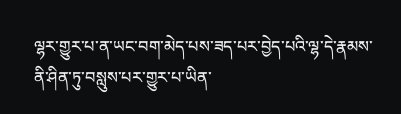ལྷར་གྱུར་པ་ན་ཡང་བག་མེད་པས་ཟད་པར་བྱེད་པའི་ལྷ་དེ་རྣམས་ནི་ཤིན་ཏུ་བསླུས་པར་གྱུར་པ་ཡིན་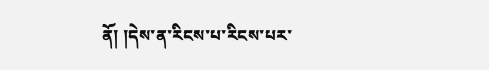ནོ། །དེས་ན་རིངས་པ་རིངས་པར་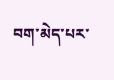བག་མེད་པར་